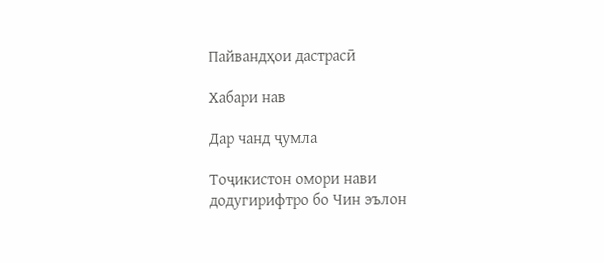Пайвандҳои дастрасӣ

Хабари нав

Дар чанд ҷумла

Тоҷикистон омори нави додугирифтро бо Чин эълон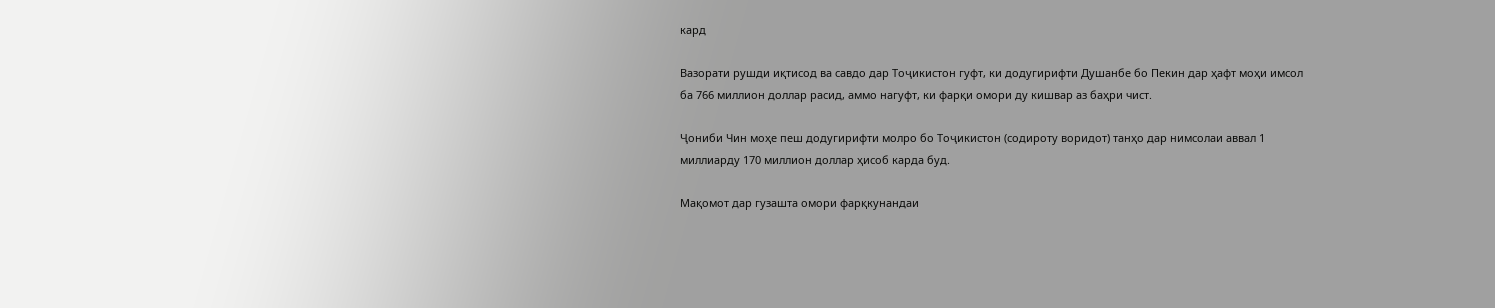кард

Вазорати рушди иқтисод ва савдо дар Тоҷикистон гуфт, ки додугирифти Душанбе бо Пекин дар ҳафт моҳи имсол ба 766 миллион доллар расид, аммо нагуфт, ки фарқи омори ду кишвар аз баҳри чист.

Ҷониби Чин моҳе пеш додугирифти молро бо Тоҷикистон (содироту воридот) танҳо дар нимсолаи аввал 1 миллиарду 170 миллион доллар ҳисоб карда буд.

Мақомот дар гузашта омори фарқкунандаи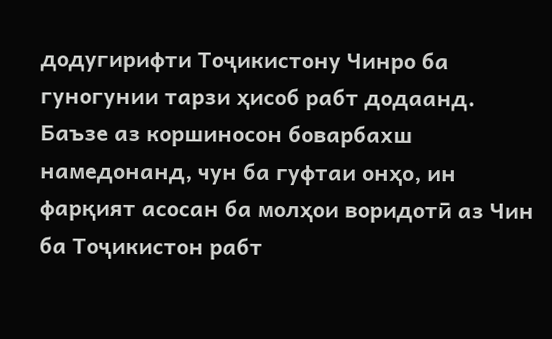додугирифти Тоҷикистону Чинро ба гуногунии тарзи ҳисоб рабт додаанд. Баъзе аз коршиносон боварбахш намедонанд, чун ба гуфтаи онҳо, ин фарқият асосан ба молҳои воридотӣ аз Чин ба Тоҷикистон рабт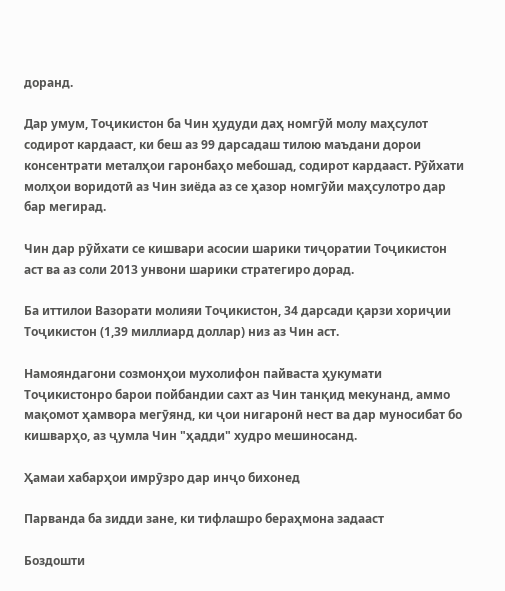доранд.

Дар умум, Тоҷикистон ба Чин ҳудуди даҳ номгӯй молу маҳсулот содирот кардааст, ки беш аз 99 дарсадаш тилою маъдани дорои консентрати металҳои гаронбаҳо мебошад, содирот кардааст. Рӯйхати молҳои воридотӣ аз Чин зиёда аз се ҳазор номгӯйи маҳсулотро дар бар мегирад.

Чин дар рӯйхати се кишвари асосии шарики тиҷоратии Тоҷикистон аст ва аз соли 2013 унвони шарики стратегиро дорад.

Ба иттилои Вазорати молияи Тоҷикистон, 34 дарсади қарзи хориҷии Тоҷикистон (1,39 миллиард доллар) низ аз Чин аст.

Намояндагони созмонҳои мухолифон пайваста ҳукумати Тоҷикистонро барои пойбандии сахт аз Чин танқид мекунанд, аммо мақомот ҳамвора мегӯянд, ки ҷои нигаронӣ нест ва дар муносибат бо кишварҳо, аз ҷумла Чин "ҳадди" худро мешиносанд.

Ҳамаи хабарҳои имрӯзро дар инҷо бихонед

Парванда ба зидди зане, ки тифлашро бераҳмона задааст

Боздошти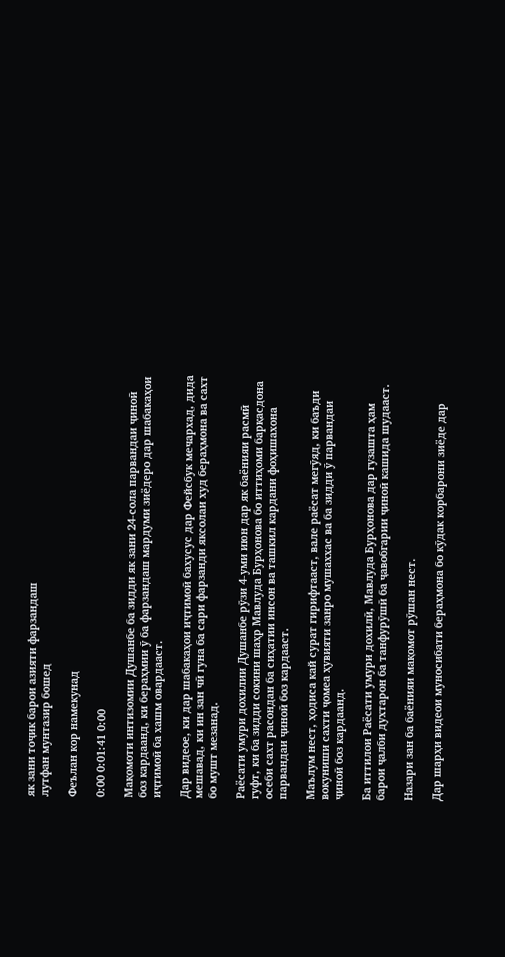як зани тоҷик барои азияти фарзандаш
лутфан мунтазир бошед

Феълан кор намекунад

0:00 0:01:41 0:00

Мақомоти интизомии Душанбе ба зидди як зани 24-сола парвандаи ҷиноӣ боз кардаанд, ки бераҳмии ӯ ба фарзандаш мардуми зиёдеро дар шабакаҳои иҷтимоӣ ба хашм овардааст.

Дар видеое, ки дар шабакаҳои иҷтимоӣ бахусус дар Фейсбук мечархад, дида мешавад, ки ин зан чӣ гуна ба сари фарзанди яксолаи худ бераҳмона ва сахт бо мушт мезанад.

Раёсати умури дохилии Душанбе рӯзи 4-уми июн дар як баёнияи расмӣ гуфт, ки ба зидди сокини шаҳр Мавлуда Бурҳонова бо иттиҳоми барқасдона осеби сахт расондан ба сиҳатии инсон ва ташкил кардани фоҳишахона парвандаи ҷиноӣ боз кардааст.

Маълум нест, ҳодиса кай сурат гирифтааст, вале раёсат мегӯяд, ки баъди вокуниши сахти ҷомеа ҳувияти занро мушаххас ва ба зидди ӯ парвандаи ҷиноӣ боз кардаанд.

Ба иттилои Раёсати умури дохилӣ, Мавлуда Бурҳонова дар гузашта ҳам барои ҷалби духтарон ба танфурӯшӣ ба ҷавобгарии ҷиноӣ кашида шудааст.

Назари зан ба баёнияи мақомот рӯшан нест.

Дар шарҳи видеои муносибати бераҳмона бо кӯдак корбарони зиёде дар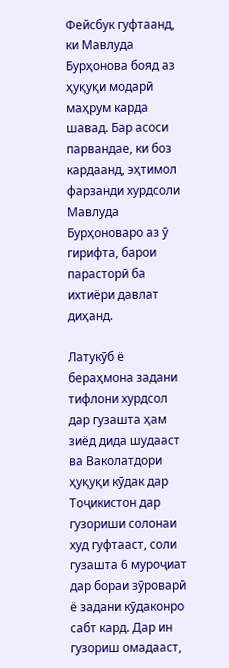Фейсбук гуфтаанд, ки Мавлуда Бурҳонова бояд аз ҳуқуқи модарӣ маҳрум карда шавад. Бар асоси парвандае, ки боз кардаанд, эҳтимол фарзанди хурдсоли Мавлуда Бурҳоноваро аз ӯ гирифта, барои парасторӣ ба ихтиёри давлат диҳанд.

Латукӯб ё бераҳмона задани тифлони хурдсол дар гузашта ҳам зиёд дида шудааст ва Ваколатдори ҳуқуқи кӯдак дар Тоҷикистон дар гузориши солонаи худ гуфтааст, соли гузашта 6 муроҷиат дар бораи зӯроварӣ ё задани кӯдаконро сабт кард. Дар ин гузориш омадааст,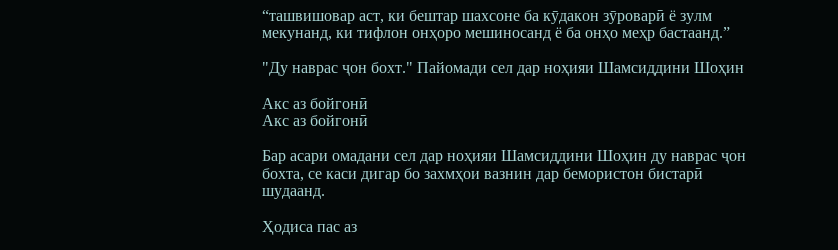“ташвишовар аст, ки бештар шахсоне ба кӯдакон зӯроварӣ ё зулм мекунанд, ки тифлон онҳоро мешиносанд ё ба онҳо меҳр бастаанд.”

"Ду наврас ҷон бохт." Пайомади сел дар ноҳияи Шамсиддини Шоҳин

Акс аз бойгонӣ
Акс аз бойгонӣ

Бар асари омадани сел дар ноҳияи Шамсиддини Шоҳин ду наврас ҷон бохта, се каси дигар бо захмҳои вазнин дар бемористон бистарӣ шудаанд.

Ҳодиса пас аз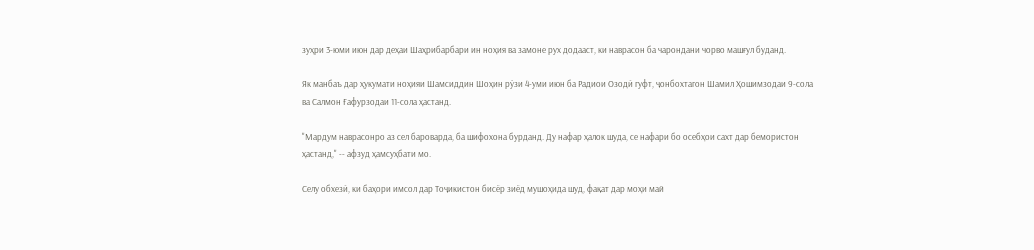зуҳри 3-юми июн дар деҳаи Шаҳрибарбари ин ноҳия ва замоне рух додааст, ки наврасон ба чарондани чорво машғул буданд.

Як манбаъ дар ҳукумати ноҳияи Шамсиддин Шоҳин рӯзи 4-уми июн ба Радиои Озодӣ гуфт, ҷонбохтагон Шамил Ҳошимзодаи 9-сола ва Салмон Ғафурзодаи 11-сола ҳастанд.

"Мардум наврасонро аз сел бароварда, ба шифохона бурданд. Ду нафар ҳалок шуда, се нафари бо осебҳои сахт дар бемористон ҳастанд," -- афзуд ҳамсуҳбати мо.

Селу обхезӣ, ки баҳори имсол дар Тоҷикистон бисёр зиёд мушоҳида шуд, фақат дар моҳи май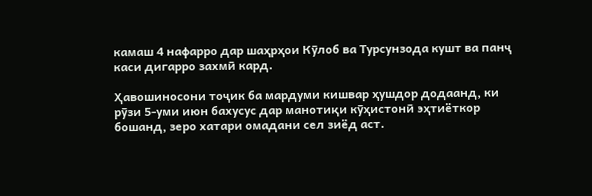камаш 4 нафарро дар шаҳрҳои Кӯлоб ва Турсунзода кушт ва панҷ каси дигарро захмӣ кард.

Ҳавошиносони тоҷик ба мардуми кишвар ҳушдор додаанд, ки рӯзи 5-уми июн бахусус дар манотиқи кӯҳистонӣ эҳтиёткор бошанд, зеро хатари омадани сел зиёд аст.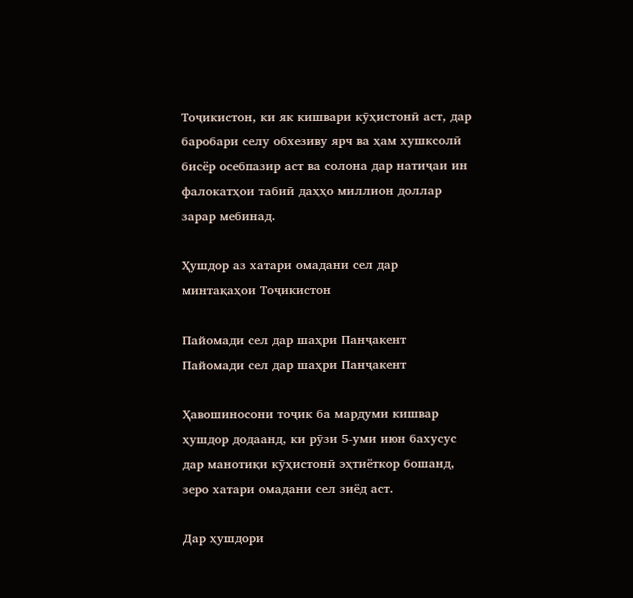Тоҷикистон, ки як кишвари кӯҳистонӣ аст, дар баробари селу обхезиву ярч ва ҳам хушксолӣ бисёр осебпазир аст ва солона дар натиҷаи ин фалокатҳои табиӣ даҳҳо миллион доллар зарар мебинад.

Ҳушдор аз хатари омадани сел дар минтақаҳои Тоҷикистон

Пайомади сел дар шаҳри Панҷакент
Пайомади сел дар шаҳри Панҷакент

Ҳавошиносони тоҷик ба мардуми кишвар ҳушдор додаанд, ки рӯзи 5-уми июн бахусус дар манотиқи кӯҳистонӣ эҳтиёткор бошанд, зеро хатари омадани сел зиёд аст.

Дар ҳушдори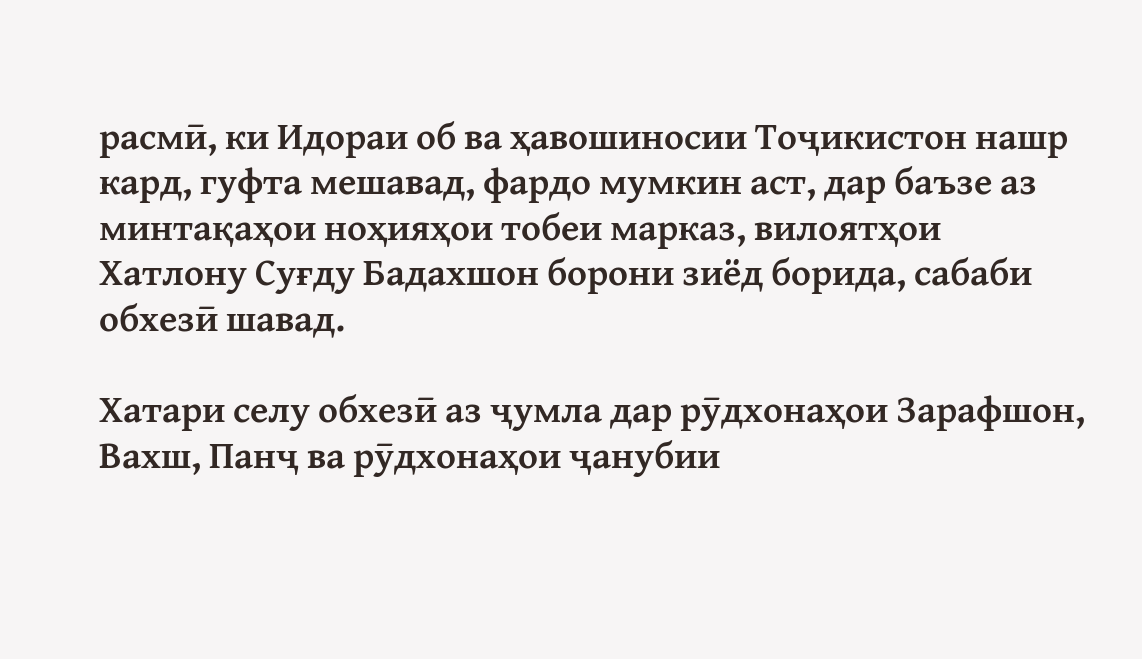расмӣ, ки Идораи об ва ҳавошиносии Тоҷикистон нашр кард, гуфта мешавад, фардо мумкин аст, дар баъзе аз минтақаҳои ноҳияҳои тобеи марказ, вилоятҳои Хатлону Суғду Бадахшон борони зиёд борида, сабаби обхезӣ шавад.

Хатари селу обхезӣ аз ҷумла дар рӯдхонаҳои Зарафшон, Вахш, Панҷ ва рӯдхонаҳои ҷанубии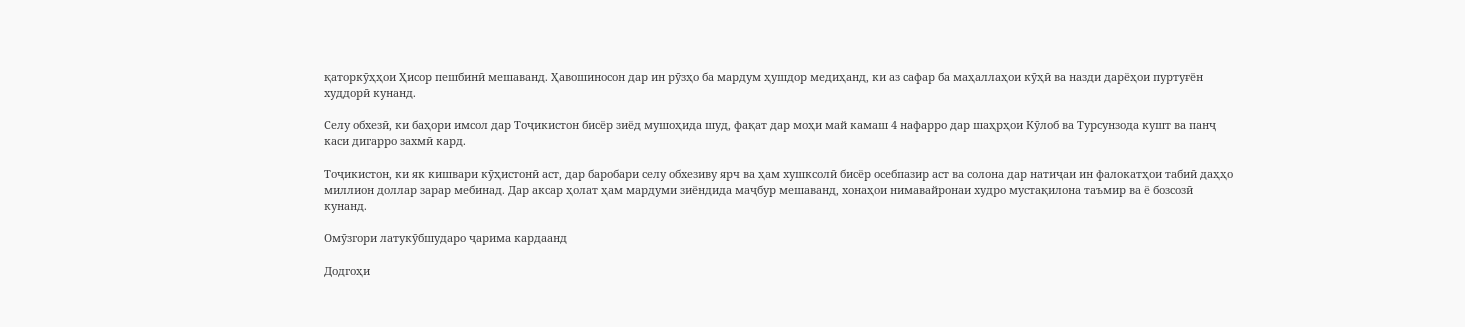қаторкӯҳҳои Ҳисор пешбинӣ мешаванд. Ҳавошиносон дар ин рӯзҳо ба мардум ҳушдор медиҳанд, ки аз сафар ба маҳаллаҳои кӯҳӣ ва назди дарёҳои пуртуғён худдорӣ кунанд.

Селу обхезӣ, ки баҳори имсол дар Тоҷикистон бисёр зиёд мушоҳида шуд, фақат дар моҳи май камаш 4 нафарро дар шаҳрҳои Кӯлоб ва Турсунзода кушт ва панҷ каси дигарро захмӣ кард.

Тоҷикистон, ки як кишвари кӯҳистонӣ аст, дар баробари селу обхезиву ярч ва ҳам хушксолӣ бисёр осебпазир аст ва солона дар натиҷаи ин фалокатҳои табиӣ даҳҳо миллион доллар зарар мебинад. Дар аксар ҳолат ҳам мардуми зиёндида маҷбур мешаванд, хонаҳои нимавайронаи худро мустақилона таъмир ва ё бозсозӣ кунанд.

Омӯзгори латукӯбшударо ҷарима кардаанд

Додгоҳи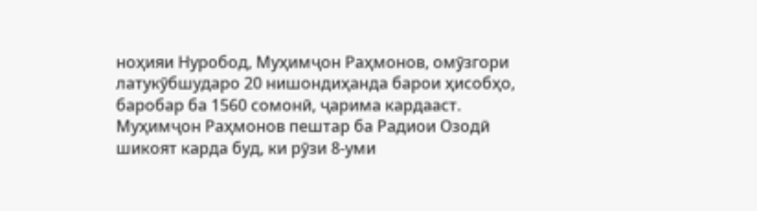ноҳияи Нуробод, Муҳимҷон Раҳмонов, омӯзгори латукӯбшударо 20 нишондиҳанда барои ҳисобҳо, баробар ба 1560 сомонӣ, ҷарима кардааст. Муҳимҷон Раҳмонов пештар ба Радиои Озодӣ шикоят карда буд, ки рӯзи 8-уми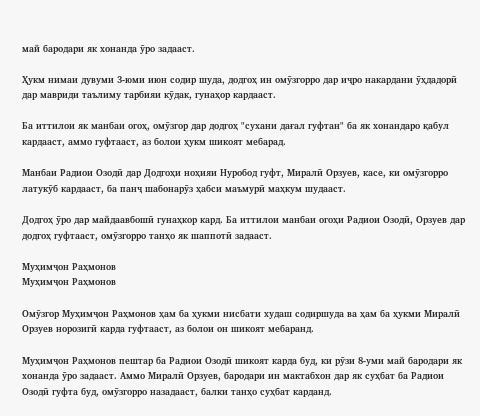май бародари як хонанда ӯро задааст.

Ҳукм нимаи дувуми 3-юми июн содир шуда, додгоҳ ин омӯзгорро дар иҷро накардани ӯҳдадорӣ дар мавриди таълиму тарбияи кӯдак, гунаҳор кардааст.

Ба иттилои як манбаи огоҳ, омӯзгор дар додгоҳ "сухани дағал гуфтан" ба як хонандаро қабул кардааст, аммо гуфтааст, аз болои ҳукм шикоят мебарад.

Манбаи Радиои Озодӣ дар Додгоҳи ноҳияи Нуробод гуфт, Миралӣ Орзуев, касе, ки омӯзгорро латукӯб кардааст, ба панҷ шабонарӯз ҳабси маъмурӣ маҳкум шудааст.

Додгоҳ ӯро дар майдаавбошӣ гунаҳкор кард. Ба иттилои манбаи огоҳи Радиои Озодӣ, Орзуев дар додгоҳ гуфтааст, омӯзгорро танҳо як шаппотӣ задааст.

Муҳимҷон Раҳмонов
Муҳимҷон Раҳмонов

Омӯзгор Муҳимҷон Раҳмонов ҳам ба ҳукми нисбати худаш содиршуда ва ҳам ба ҳукми Миралӣ Орзуев норозигӣ карда гуфтааст, аз болои он шикоят мебаранд.

Муҳимҷон Раҳмонов пештар ба Радиои Озодӣ шикоят карда буд, ки рӯзи 8-уми май бародари як хонанда ӯро задааст. Аммо Миралӣ Орзуев, бародари ин мактабхон дар як суҳбат ба Радиои Озодӣ гуфта буд, омӯзгорро назадааст, балки танҳо суҳбат карданд.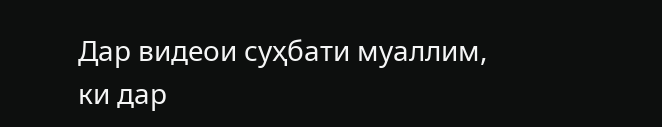Дар видеои суҳбати муаллим, ки дар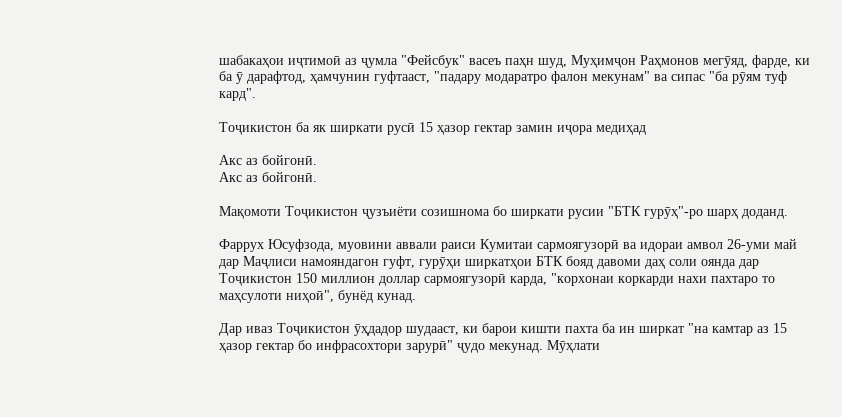шабакаҳои иҷтимоӣ аз ҷумла "Фейсбук" васеъ паҳн шуд, Муҳимҷон Раҳмонов мегӯяд, фарде, ки ба ӯ дарафтод, ҳамчунин гуфтааст, "падару модаратро фалон мекунам" ва сипас "ба рӯям туф кард".

Тоҷикистон ба як ширкати русӣ 15 ҳазор гектар замин иҷора медиҳад

Акс аз бойгонӣ.
Акс аз бойгонӣ.

Мақомоти Тоҷикистон ҷузъиёти созишнома бо ширкати русии "БТК гурӯҳ"-ро шарҳ доданд.

Фаррух Юсуфзода, муовини аввали раиси Кумитаи сармоягузорӣ ва идораи амвол 26-уми май дар Маҷлиси намояндагон гуфт, гурӯҳи ширкатҳои БТК бояд давоми даҳ соли оянда дар Тоҷикистон 150 миллион доллар сармоягузорӣ карда, "корхонаи коркарди нахи пахтаро то маҳсулоти ниҳоӣ", бунёд кунад.

Дар иваз Тоҷикистон ӯҳдадор шудааст, ки барои кишти пахта ба ин ширкат "на камтар аз 15 ҳазор гектар бо инфрасохтори зарурӣ" ҷудо мекунад. Мӯҳлати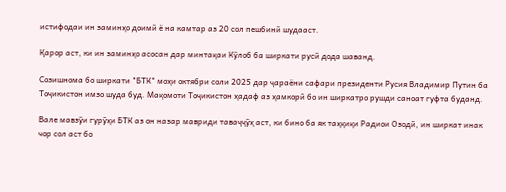истифодаи ин заминҳо доимӣ ё на камтар аз 20 сол пешбинӣ шудааст.

Қарор аст, ки ин заминҳо асосан дар минтақаи Кӯлоб ба ширкати русӣ дода шаванд.

Созишнома бо ширкати "БТК" моҳи октябри соли 2025 дар ҷараёни сафари президенти Русия Владимир Путин ба Тоҷикистон имзо шуда буд. Мақомоти Тоҷикистон ҳадаф аз ҳамкорӣ бо ин ширкатро рушди саноат гуфта буданд.

Вале мавзӯи гурӯҳи БТК аз он назар мавриди таваҷҷӯҳ аст, ки бино ба як таҳқиқи Радиои Озодӣ, ин ширкат инак чор сол аст бо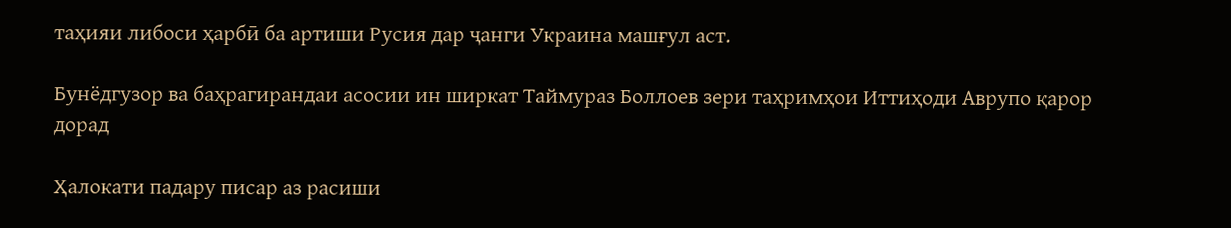таҳияи либоси ҳарбӣ ба артиши Русия дар ҷанги Украина машғул аст.

Бунёдгузор ва баҳрагирандаи асосии ин ширкат Таймураз Боллоев зери таҳримҳои Иттиҳоди Аврупо қарор дорад

Ҳалокати падару писар аз расиши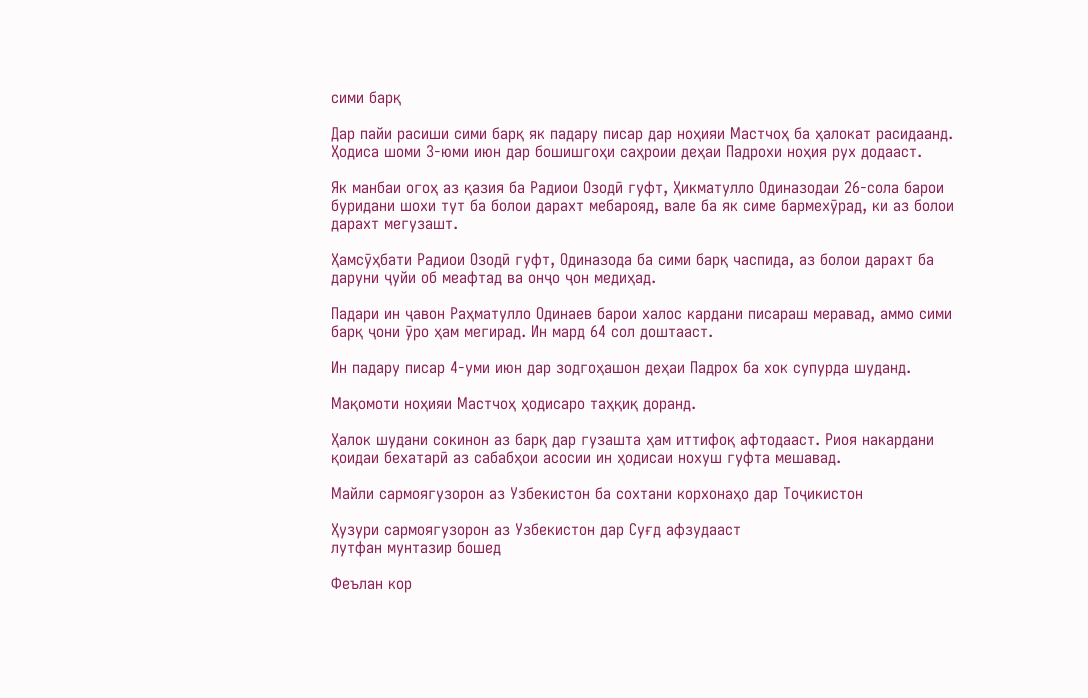сими барқ

Дар пайи расиши сими барқ як падару писар дар ноҳияи Мастчоҳ ба ҳалокат расидаанд. Ҳодиса шоми 3-юми июн дар бошишгоҳи саҳроии деҳаи Падрохи ноҳия рух додааст.

Як манбаи огоҳ аз қазия ба Радиои Озодӣ гуфт, Ҳикматулло Одиназодаи 26-сола барои буридани шохи тут ба болои дарахт мебарояд, вале ба як симе бармехӯрад, ки аз болои дарахт мегузашт.

Ҳамсӯҳбати Радиои Озодӣ гуфт, Одиназода ба сими барқ часпида, аз болои дарахт ба даруни ҷуйи об меафтад ва онҷо ҷон медиҳад.

Падари ин ҷавон Раҳматулло Одинаев барои халос кардани писараш меравад, аммо сими барқ ҷони ӯро ҳам мегирад. Ин мард 64 сол доштааст.

Ин падару писар 4-уми июн дар зодгоҳашон деҳаи Падрох ба хок супурда шуданд.

Мақомоти ноҳияи Мастчоҳ ҳодисаро таҳқиқ доранд.

Ҳалок шудани сокинон аз барқ дар гузашта ҳам иттифоқ афтодааст. Риоя накардани қоидаи бехатарӣ аз сабабҳои асосии ин ҳодисаи нохуш гуфта мешавад.

Майли сармоягузорон аз Узбекистон ба сохтани корхонаҳо дар Тоҷикистон

Ҳузури сармоягузорон аз Узбекистон дар Суғд афзудааст
лутфан мунтазир бошед

Феълан кор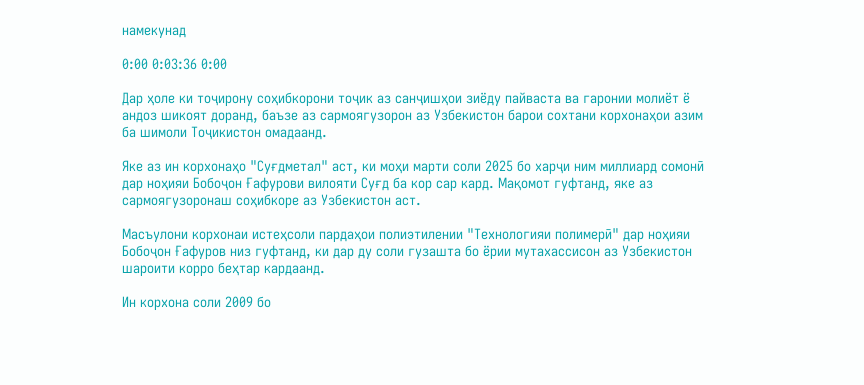намекунад

0:00 0:03:36 0:00

Дар ҳоле ки тоҷирону соҳибкорони тоҷик аз санҷишҳои зиёду пайваста ва гаронии молиёт ё андоз шикоят доранд, баъзе аз сармоягузорон аз Узбекистон барои сохтани корхонаҳои азим ба шимоли Тоҷикистон омадаанд.

Яке аз ин корхонаҳо "Суғдметал" аст, ки моҳи марти соли 2025 бо харҷи ним миллиард сомонӣ дар ноҳияи Бобоҷон Ғафурови вилояти Суғд ба кор сар кард. Мақомот гуфтанд, яке аз сармоягузоронаш соҳибкоре аз Узбекистон аст.

Масъулони корхонаи истеҳсоли пардаҳои полиэтилении "Технологияи полимерӣ" дар ноҳияи Бобоҷон Ғафуров низ гуфтанд, ки дар ду соли гузашта бо ёрии мутахассисон аз Узбекистон шароити корро беҳтар кардаанд.

Ин корхона соли 2009 бо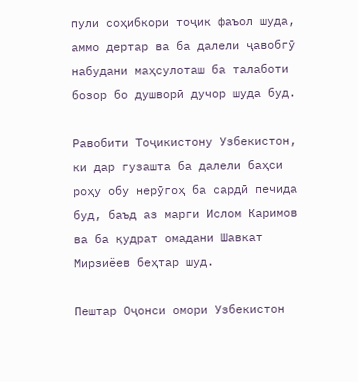пули соҳибкори тоҷик фаъол шуда, аммо дертар ва ба далели ҷавобгӯ набудани маҳсулоташ ба талаботи бозор бо душворӣ дучор шуда буд.

Равобити Тоҷикистону Узбекистон, ки дар гузашта ба далели баҳси роҳу обу нерӯгоҳ ба сардӣ печида буд, баъд аз марги Ислом Каримов ва ба қудрат омадани Шавкат Мирзиёев беҳтар шуд.

Пештар Оҷонси омори Узбекистон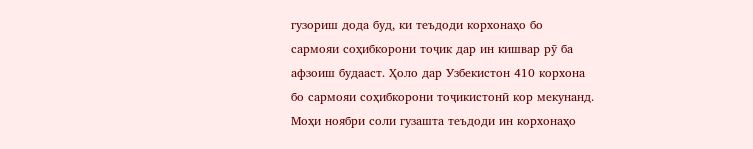гузориш дода буд, ки теъдоди корхонаҳо бо сармояи соҳибкорони тоҷик дар ин кишвар рӯ ба афзоиш будааст. Ҳоло дар Узбекистон 410 корхона бо сармояи соҳибкорони тоҷикистонӣ кор мекунанд. Моҳи ноябри соли гузашта теъдоди ин корхонаҳо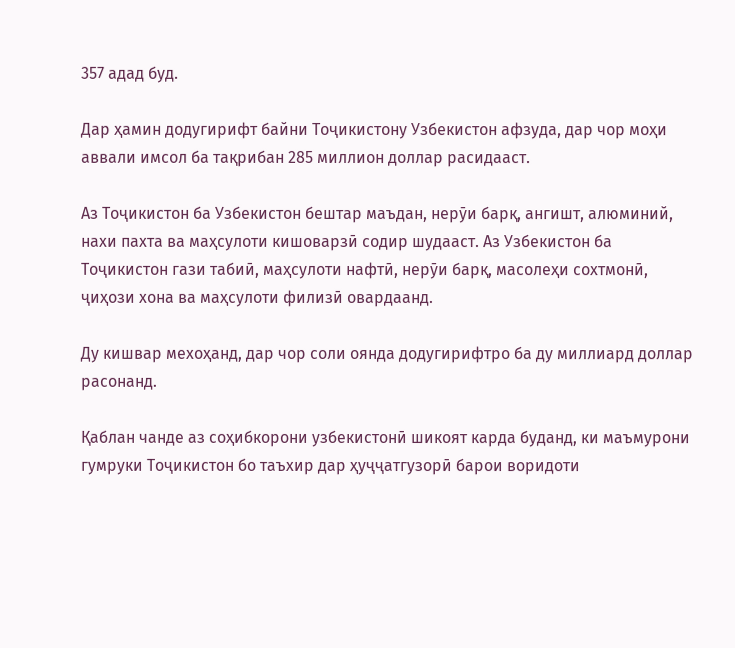357 адад буд.

Дар ҳамин додугирифт байни Тоҷикистону Узбекистон афзуда, дар чор моҳи аввали имсол ба тақрибан 285 миллион доллар расидааст.

Аз Тоҷикистон ба Узбекистон бештар маъдан, нерӯи барқ, ангишт, алюминий, нахи пахта ва маҳсулоти кишоварзӣ содир шудааст. Аз Узбекистон ба Тоҷикистон гази табиӣ, маҳсулоти нафтӣ, нерӯи барқ, масолеҳи сохтмонӣ, ҷиҳози хона ва маҳсулоти филизӣ овардаанд.

Ду кишвар мехоҳанд, дар чор соли оянда додугирифтро ба ду миллиард доллар расонанд.

Қаблан чанде аз соҳибкорони узбекистонӣ шикоят карда буданд, ки маъмурони гумруки Тоҷикистон бо таъхир дар ҳуҷҷатгузорӣ барои воридоти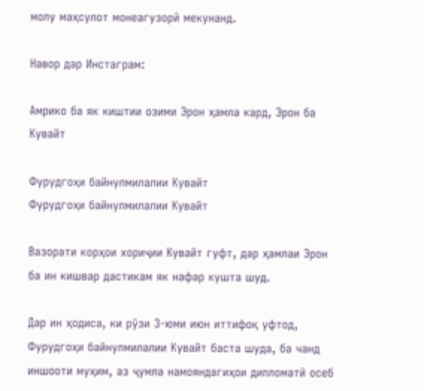молу маҳсулот монеагузорӣ мекунанд.

Навор дар Инстаграм:

Амрико ба як киштии озими Эрон ҳамла кард, Эрон ба Кувайт

Фурудгоҳи байнулмилалии Кувайт
Фурудгоҳи байнулмилалии Кувайт

Вазорати корҳои хориҷии Кувайт гуфт, дар ҳамлаи Эрон ба ин кишвар дастикам як нафар кушта шуд.

Дар ин ҳодиса, ки рӯзи 3-юми июн иттифоқ уфтод, Фурудгоҳи байнулмилалии Кувайт баста шуда, ба чанд иншооти муҳим, аз ҷумла намояндагиҳои дипломатӣ осеб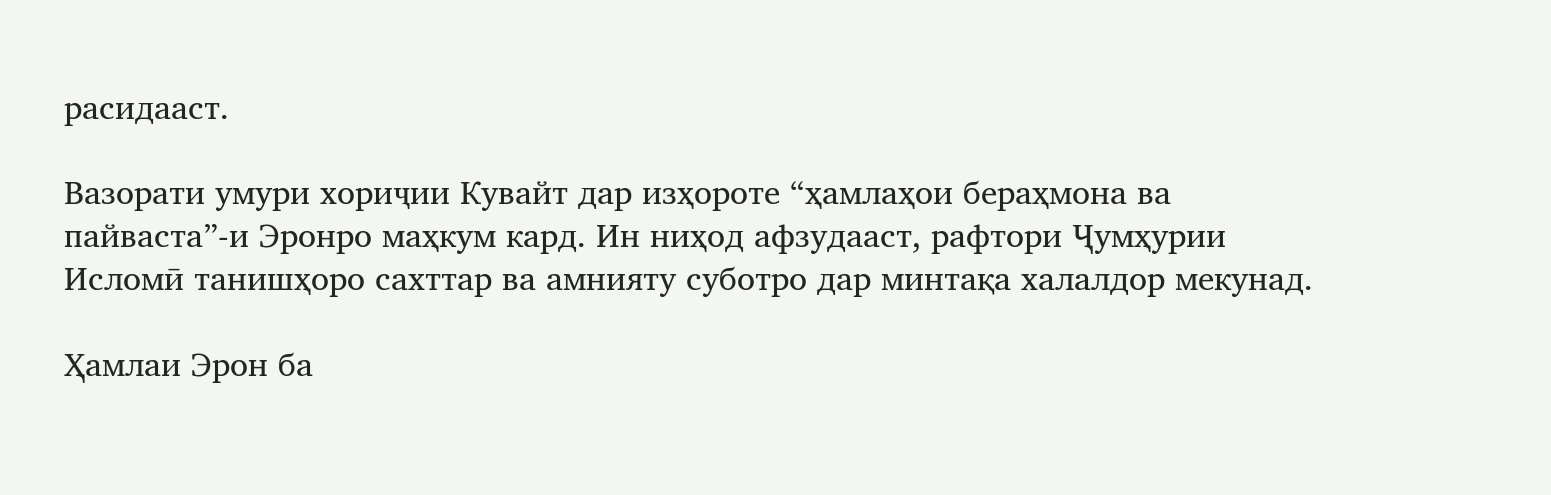расидааст.

Вазорати умури хориҷии Кувайт дар изҳороте “ҳамлаҳои бераҳмона ва пайваста”-и Эронро маҳкум кард. Ин ниҳод афзудааст, рафтори Ҷумҳурии Исломӣ танишҳоро сахттар ва амнияту суботро дар минтақа халалдор мекунад.

Ҳамлаи Эрон ба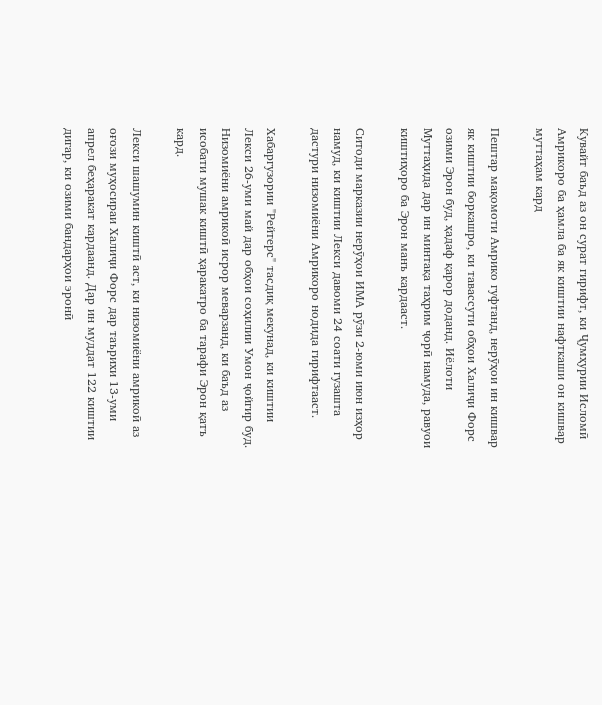Кувайт баъд аз он сурат гирифт, ки Ҷумҳурии Исломӣ Амрикоро ба ҳамла ба як киштии нафткаши он кишвар муттаҳам кард

Пештар мақомоти Амрико гуфтанд, нерӯҳои ин кишвар як киштии боркашро, ки тавассути обҳои Халиҷи Форс озими Эрон буд, ҳадаф қарор доданд. Иёлоти Муттаҳида дар ин минтақа таҳрим ҷорӣ намуда, равуои киштиҳоро ба Эрон манъ кардааст.

Ситоди марказии нерӯҳои ИМА рӯзи 2-юми июн изҳор намуд, ки киштии Лекси давоми 24 соати гузашта дастури низомиёни Амрикоро нодида гирифтааст.

Хабаргузории "Рейтерс" тасдиқ мекунад, ки киштии Лекси 26-уми май дар обҳои соҳилии Умон ҷойгир буд. Низомиёни амрикоӣ исрор меварзанд, ки баъд аз исобати мушак киштӣ ҳаракатро ба тарафи Эрон қатъ кард.

Лекси шашумин киштӣ аст, ки низомиёни амрикоӣ аз оғози муҳосираи Халиҷи Форс дар таърихи 13-уми апрел беҳаракат кардаанд. Дар ин муддат 122 киштии дигар, ки озими бандарҳои эронӣ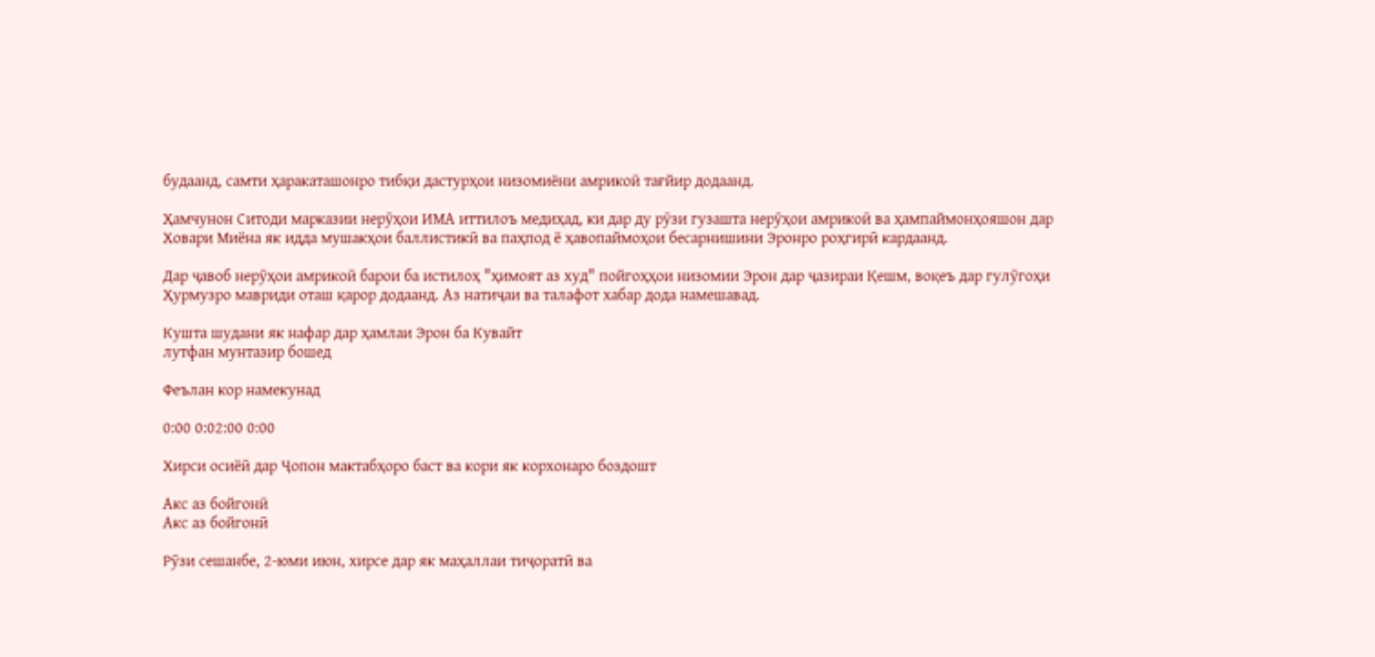будаанд, самти ҳаракаташонро тибқи дастурҳои низомиёни амрикоӣ тағйир додаанд.

Ҳамчунон Ситоди марказии нерӯҳои ИМА иттилоъ медиҳад, ки дар ду рӯзи гузашта нерӯҳои амрикоӣ ва ҳампаймонҳояшон дар Ховари Миёна як идда мушакҳои баллистикӣ ва паҳпод ё ҳавопаймоҳои бесарнишини Эронро роҳгирӣ кардаанд.

Дар ҷавоб нерӯҳои амрикоӣ барои ба истилоҳ "ҳимоят аз худ" пойгоҳҳои низомии Эрон дар ҷазираи Қешм, воқеъ дар гулӯгоҳи Ҳурмузро мавриди оташ қарор додаанд. Аз натиҷаи ва талафот хабар дода намешавад.

Кушта шудани як нафар дар ҳамлаи Эрон ба Кувайт
лутфан мунтазир бошед

Феълан кор намекунад

0:00 0:02:00 0:00

Хирси осиёӣ дар Ҷопон мактабҳоро баст ва кори як корхонаро боздошт

Акс аз бойгонӣ
Акс аз бойгонӣ

Рӯзи сешанбе, 2-юми июн, хирсе дар як маҳаллаи тиҷоратӣ ва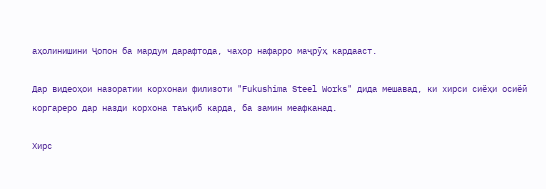аҳолинишини Ҷопон ба мардум дарафтода, чаҳор нафарро маҷрӯҳ кардааст.

Дар видеоҳои назоратии корхонаи филизоти "Fukushima Steel Works" дида мешавад, ки хирси сиёҳи осиёӣ коргареро дар назди корхона таъқиб карда, ба замин меафканад.

Хирс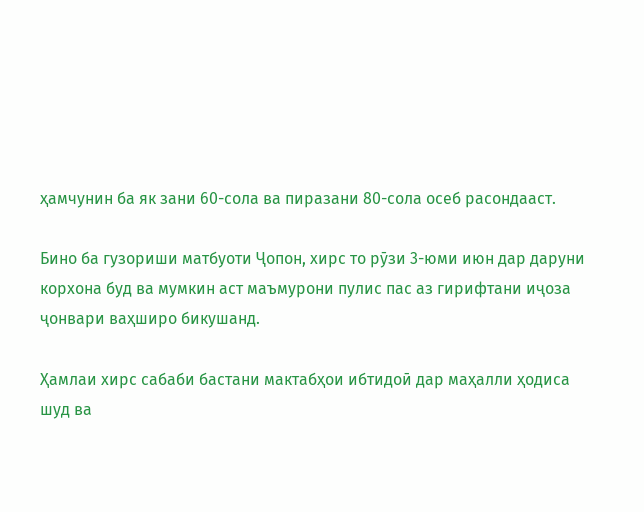ҳамчунин ба як зани 60-сола ва пиразани 80-сола осеб расондааст.

Бино ба гузориши матбуоти Ҷопон, хирс то рӯзи 3-юми июн дар даруни корхона буд ва мумкин аст маъмурони пулис пас аз гирифтани иҷоза ҷонвари ваҳширо бикушанд.

Ҳамлаи хирс сабаби бастани мактабҳои ибтидоӣ дар маҳалли ҳодиса шуд ва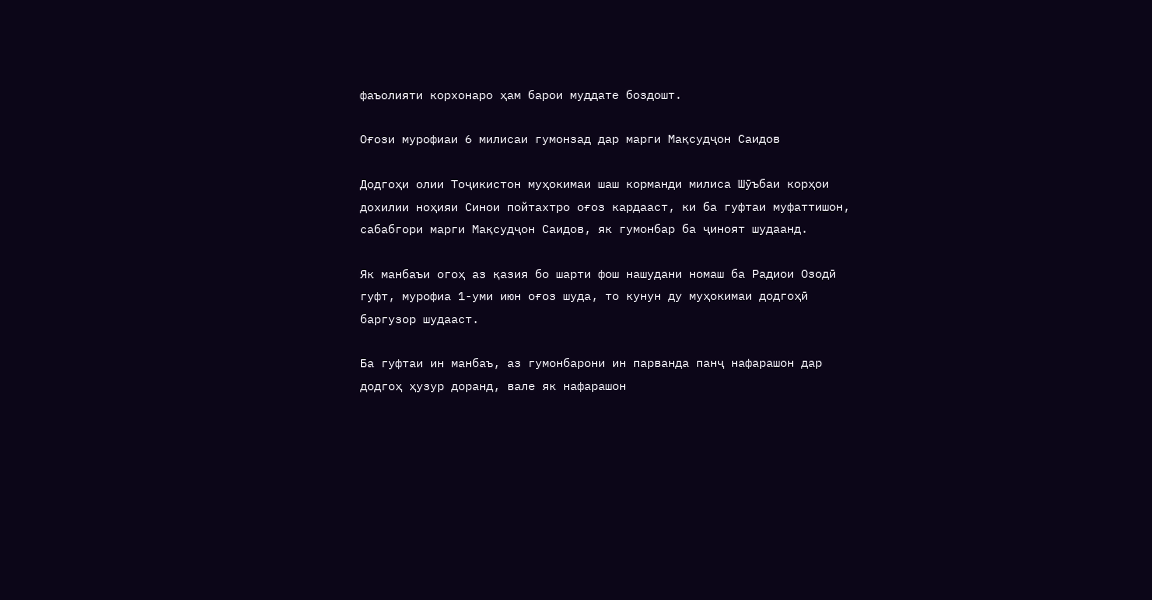фаъолияти корхонаро ҳам барои муддате боздошт.

Оғози мурофиаи 6 милисаи гумонзад дар марги Мақсудҷон Саидов

Додгоҳи олии Тоҷикистон муҳокимаи шаш корманди милиса Шӯъбаи корҳои дохилии ноҳияи Синои пойтахтро оғоз кардааст, ки ба гуфтаи муфаттишон, сабабгори марги Мақсудҷон Саидов, як гумонбар ба ҷиноят шудаанд.

Як манбаъи огоҳ аз қазия бо шарти фош нашудани номаш ба Радиои Озодӣ гуфт, мурофиа 1-уми июн оғоз шуда, то кунун ду муҳокимаи додгоҳӣ баргузор шудааст.

Ба гуфтаи ин манбаъ, аз гумонбарони ин парванда панҷ нафарашон дар додгоҳ ҳузур доранд, вале як нафарашон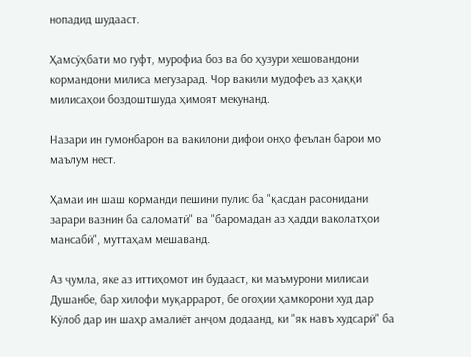нопадид шудааст.

Ҳамсӯҳбати мо гуфт, мурофиа боз ва бо ҳузури хешовандони кормандони милиса мегузарад. Чор вакили мудофеъ аз ҳаққи милисаҳои боздоштшуда ҳимоят мекунанд.

Назари ин гумонбарон ва вакилони дифои онҳо феълан барои мо маълум нест.

Ҳамаи ин шаш корманди пешини пулис ба "қасдан расонидани зарари вазнин ба саломатӣ" ва "баромадан аз ҳадди ваколатҳои мансабӣ", муттаҳам мешаванд.

Аз ҷумла, яке аз иттиҳомот ин будааст, ки маъмурони милисаи Душанбе, бар хилофи муқаррарот, бе огоҳии ҳамкорони худ дар Кӯлоб дар ин шаҳр амалиёт анҷом додаанд, ки "як навъ худсарӣ" ба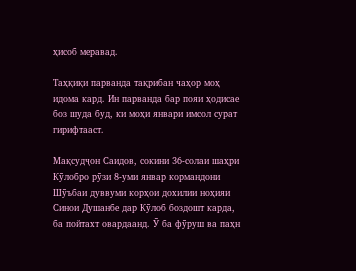ҳисоб меравад.

Таҳқиқи парванда тақрибан чаҳор моҳ идома кард. Ин парванда бар пояи ҳодисае боз шуда буд, ки моҳи январи имсол сурат гирифтааст.

Мақсудҷон Саидов, сокини 36-солаи шаҳри Кӯлобро рӯзи 8-уми январ кормандони Шӯъбаи дуввуми корҳои дохилии ноҳияи Синои Душанбе дар Кӯлоб боздошт карда, ба пойтахт овардаанд. Ӯ ба фӯруш ва паҳн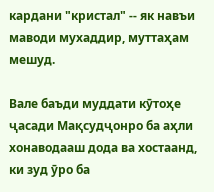кардани "кристал" -- як навъи маводи мухаддир, муттаҳам мешуд.

Вале баъди муддати кӯтоҳе ҷасади Мақсудҷонро ба аҳли хонаводааш дода ва хостаанд, ки зуд ӯро ба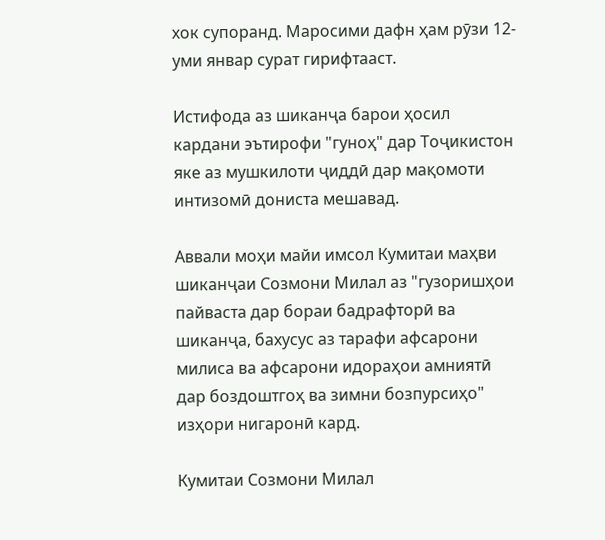хок супоранд. Маросими дафн ҳам рӯзи 12-уми январ сурат гирифтааст.

Истифода аз шиканҷа барои ҳосил кардани эътирофи "гуноҳ" дар Тоҷикистон яке аз мушкилоти ҷиддӣ дар мақомоти интизомӣ дониста мешавад.

Аввали моҳи майи имсол Кумитаи маҳви шиканҷаи Созмони Милал аз "гузоришҳои пайваста дар бораи бадрафторӣ ва шиканҷа, бахусус аз тарафи афсарони милиса ва афсарони идораҳои амниятӣ дар боздоштгоҳ ва зимни бозпурсиҳо" изҳори нигаронӣ кард.

Кумитаи Созмони Милал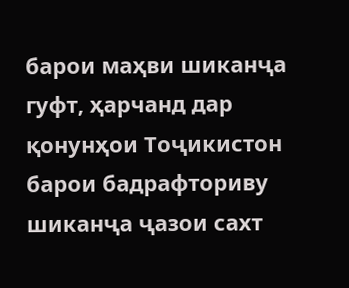барои маҳви шиканҷа гуфт, ҳарчанд дар қонунҳои Тоҷикистон барои бадрафториву шиканҷа ҷазои сахт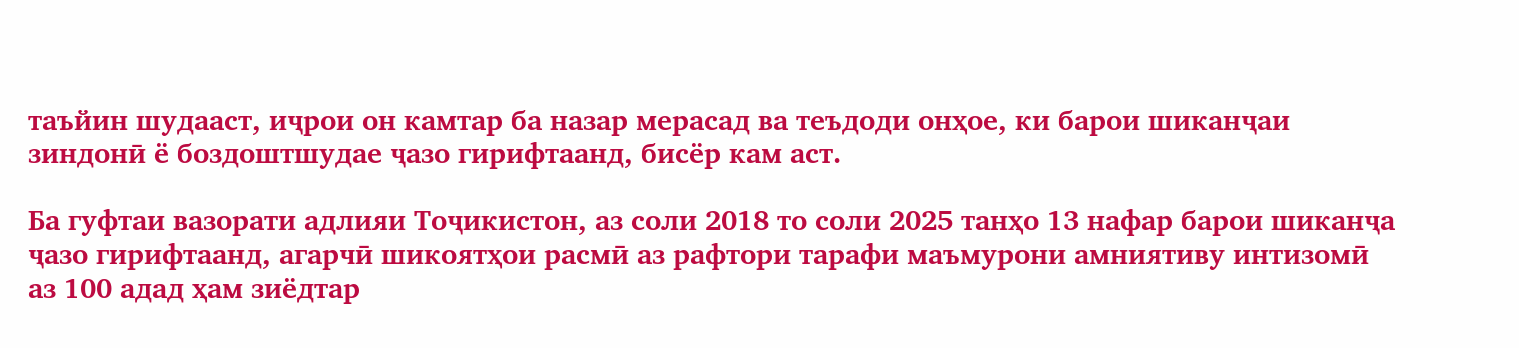таъйин шудааст, иҷрои он камтар ба назар мерасад ва теъдоди онҳое, ки барои шиканҷаи зиндонӣ ё боздоштшудае ҷазо гирифтаанд, бисёр кам аст.

Ба гуфтаи вазорати адлияи Тоҷикистон, аз соли 2018 то соли 2025 танҳо 13 нафар барои шиканҷа ҷазо гирифтаанд, агарчӣ шикоятҳои расмӣ аз рафтори тарафи маъмурони амниятиву интизомӣ аз 100 адад ҳам зиёдтар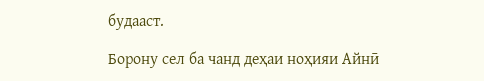будааст.

Борону сел ба чанд деҳаи ноҳияи Айнӣ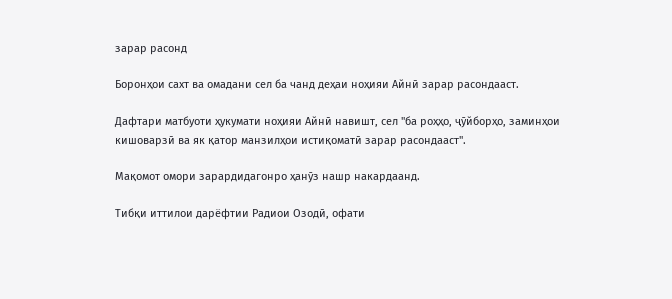зарар расонд

Боронҳои сахт ва омадани сел ба чанд деҳаи ноҳияи Айнӣ зарар расондааст.

Дафтари матбуоти ҳукумати ноҳияи Айнӣ навишт, сел "ба роҳҳо, ҷӯйборҳо, заминҳои кишоварзӣ ва як қатор манзилҳои истиқоматӣ зарар расондааст".

Мақомот омори зарардидагонро ҳанӯз нашр накардаанд.

Тибқи иттилои дарёфтии Радиои Озодӣ, офати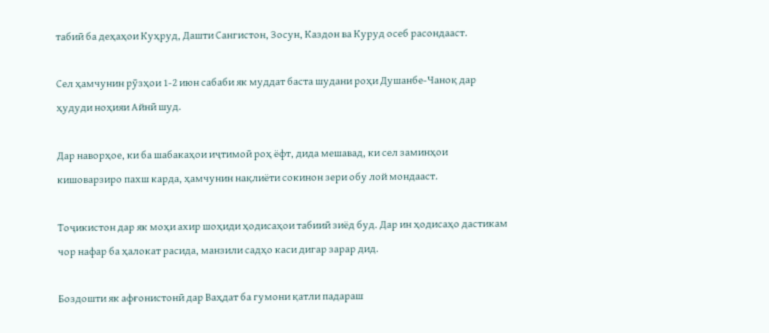табиӣ ба деҳаҳои Куҳруд, Дашти Сангистон, Зосун, Каздон ва Куруд осеб расондааст.

Сел ҳамчунин рӯзҳои 1-2 июн сабаби як муддат баста шудани роҳи Душанбе-Чаноқ дар ҳудуди ноҳияи Айнӣ шуд.

Дар наворҳое, ки ба шабакаҳои иҷтимоӣ роҳ ёфт, дида мешавад, ки сел заминҳои кишоварзиро пахш карда, ҳамчунин нақлиёти сокинон зери обу лой мондааст.

Тоҷикистон дар як моҳи ахир шоҳиди ҳодисаҳои табииӣ зиёд буд. Дар ин ҳодисаҳо дастикам чор нафар ба ҳалокат расида, манзили садҳо каси дигар зарар дид.

Боздошти як афғонистонӣ дар Ваҳдат ба гумони қатли падараш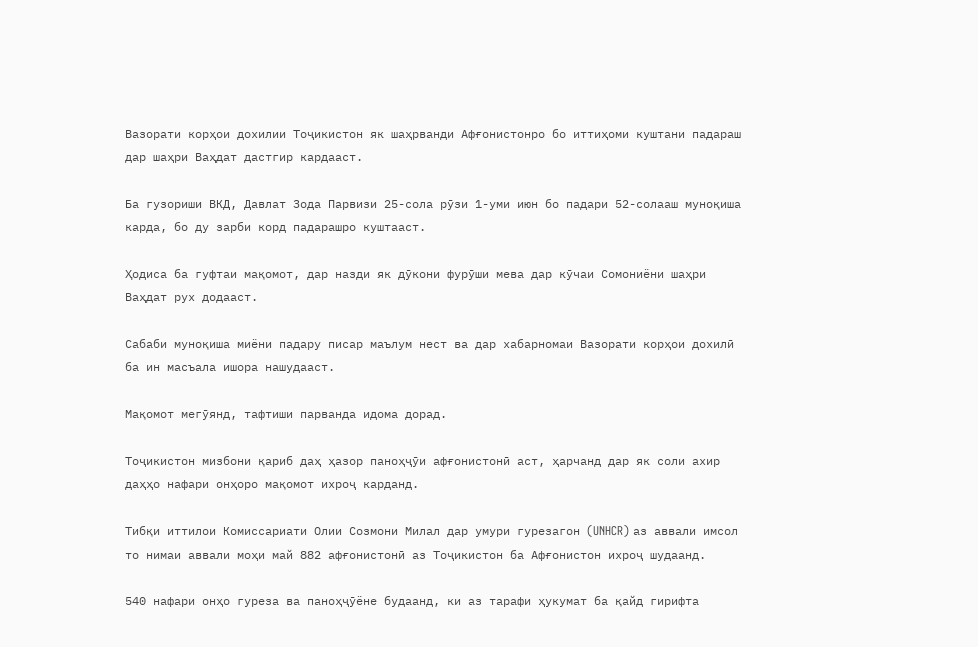Вазорати корҳои дохилии Тоҷикистон як шаҳрванди Афғонистонро бо иттиҳоми куштани падараш дар шаҳри Ваҳдат дастгир кардааст.

Ба гузориши ВКД, Давлат Зода Парвизи 25-сола рӯзи 1-уми июн бо падари 52-солааш муноқиша карда, бо ду зарби корд падарашро куштааст.

Ҳодиса ба гуфтаи мақомот, дар назди як дӯкони фурӯши мева дар кӯчаи Сомониёни шаҳри Ваҳдат рух додааст.

Сабаби муноқиша миёни падару писар маълум нест ва дар хабарномаи Вазорати корҳои дохилӣ ба ин масъала ишора нашудааст.

Мақомот мегӯянд, тафтиши парванда идома дорад.

Тоҷикистон мизбони қариб даҳ ҳазор паноҳҷӯи афғонистонӣ аст, ҳарчанд дар як соли ахир даҳҳо нафари онҳоро мақомот ихроҷ карданд.

Тибқи иттилои Комиссариати Олии Созмони Милал дар умури гурезагон (UNHCR) аз аввали имсол то нимаи аввали моҳи май 882 афғонистонӣ аз Тоҷикистон ба Афғонистон ихроҷ шудаанд.

540 нафари онҳо гуреза ва паноҳҷӯёне будаанд, ки аз тарафи ҳукумат ба қайд гирифта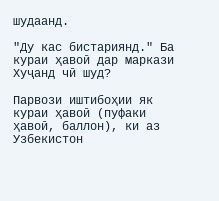шудаанд.

"Ду кас бистариянд." Ба кураи ҳавоӣ дар маркази Хуҷанд чӣ шуд?

Парвози иштибоҳии як кураи ҳавоӣ (пуфаки ҳавоӣ, баллон), ки аз Узбекистон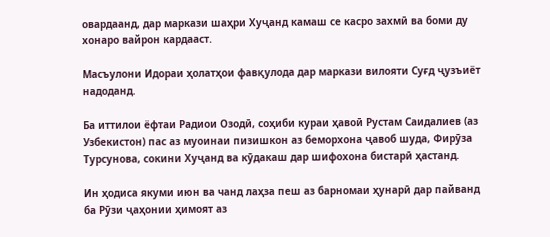овардаанд, дар маркази шаҳри Хуҷанд камаш се касро захмӣ ва боми ду хонаро вайрон кардааст.

Масъулони Идораи ҳолатҳои фавқулода дар маркази вилояти Суғд ҷузъиёт надоданд.

Ба иттилои ёфтаи Радиои Озодӣ, соҳиби кураи ҳавоӣ Рустам Саидалиев (аз Узбекистон) пас аз муоинаи пизишкон аз беморхона ҷавоб шуда, Фирӯза Турсунова, сокини Хуҷанд ва кӯдакаш дар шифохона бистарӣ ҳастанд.

Ин ҳодиса якуми июн ва чанд лаҳза пеш аз барномаи ҳунарӣ дар пайванд ба Рӯзи ҷаҳонии ҳимоят аз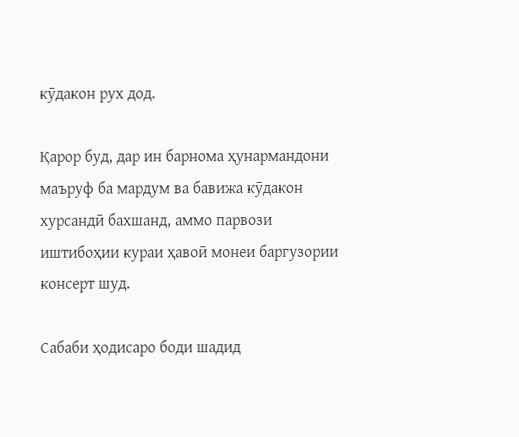кӯдакон рух дод.

Қарор буд, дар ин барнома ҳунармандони маъруф ба мардум ва бавижа кӯдакон хурсандӣ бахшанд, аммо парвози иштибоҳии кураи ҳавоӣ монеи баргузории консерт шуд.

Сабаби ҳодисаро боди шадид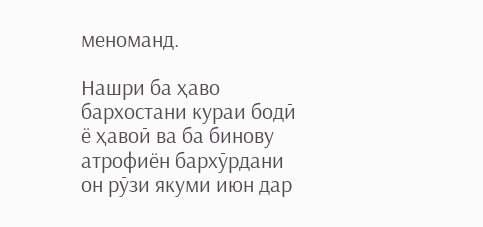меноманд.

Нашри ба ҳаво бархостани кураи бодӣ ё ҳавоӣ ва ба бинову атрофиён бархӯрдани он рӯзи якуми июн дар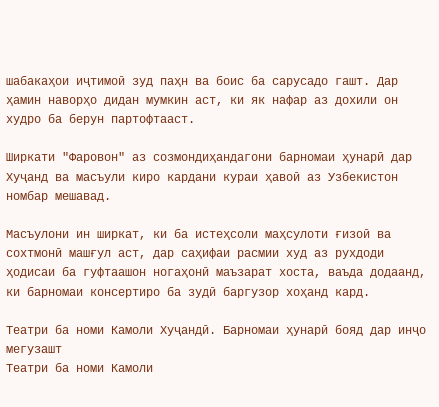шабакаҳои иҷтимоӣ зуд паҳн ва боис ба сарусадо гашт. Дар ҳамин наворҳо дидан мумкин аст, ки як нафар аз дохили он худро ба берун партофтааст.

Ширкати "Фаровон" аз созмондиҳандагони барномаи ҳунарӣ дар Хуҷанд ва масъули киро кардани кураи ҳавоӣ аз Узбекистон номбар мешавад.

Масъулони ин ширкат, ки ба истеҳсоли маҳсулоти ғизоӣ ва сохтмонӣ машғул аст, дар саҳифаи расмии худ аз рухдоди ҳодисаи ба гуфтаашон ногаҳонӣ маъзарат хоста, ваъда додаанд, ки барномаи консертиро ба зудӣ баргузор хоҳанд кард.

Театри ба номи Камоли Хуҷандӣ. Барномаи ҳунарӣ бояд дар инҷо мегузашт
Театри ба номи Камоли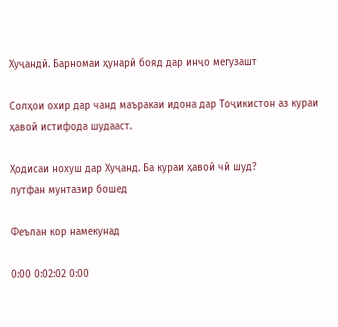Хуҷандӣ. Барномаи ҳунарӣ бояд дар инҷо мегузашт

Солҳои охир дар чанд маъракаи идона дар Тоҷикистон аз кураи ҳавоӣ истифода шудааст.

Ҳодисаи нохуш дар Хуҷанд. Ба кураи ҳавоӣ чӣ шуд?
лутфан мунтазир бошед

Феълан кор намекунад

0:00 0:02:02 0:00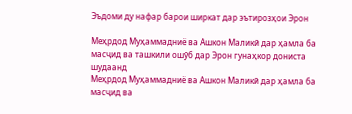Эъдоми ду нафар барои ширкат дар эътирозҳои Эрон

Меҳрдод Муҳаммадниё ва Ашкон Маликӣ дар ҳамла ба масҷид ва ташкили ошӯб дар Эрон гунаҳкор дониста шудаанд
Меҳрдод Муҳаммадниё ва Ашкон Маликӣ дар ҳамла ба масҷид ва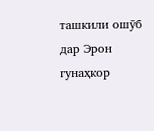ташкили ошӯб дар Эрон гунаҳкор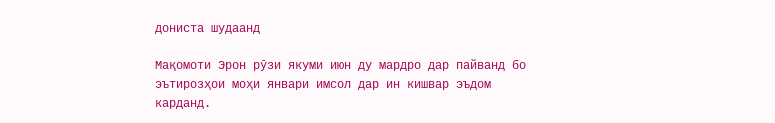дониста шудаанд

Мақомоти Эрон рӯзи якуми июн ду мардро дар пайванд бо эътирозҳои моҳи январи имсол дар ин кишвар эъдом карданд.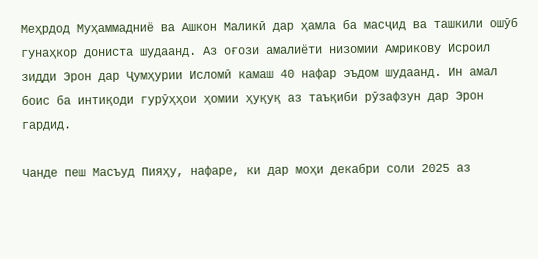Меҳрдод Муҳаммадниё ва Ашкон Маликӣ дар ҳамла ба масҷид ва ташкили ошӯб гунаҳкор дониста шудаанд. Аз оғози амалиёти низомии Амрикову Исроил зидди Эрон дар Ҷумҳурии Исломӣ камаш 40 нафар эъдом шудаанд. Ин амал боис ба интиқоди гурӯҳҳои ҳомии ҳуқуқ аз таъқиби рӯзафзун дар Эрон гардид.

Чанде пеш Масъуд Пияҳу, нафаре, ки дар моҳи декабри соли 2025 аз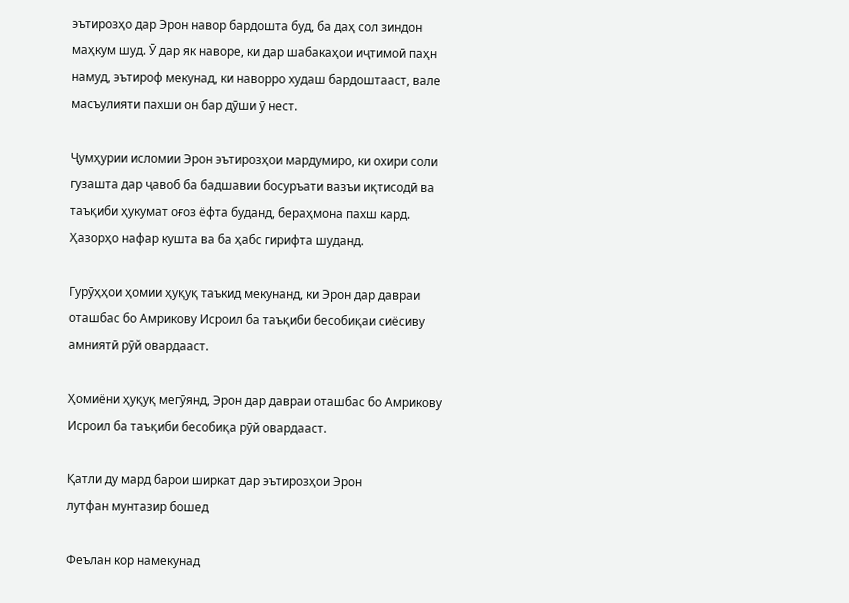эътирозҳо дар Эрон навор бардошта буд, ба даҳ сол зиндон маҳкум шуд. Ӯ дар як наворе, ки дар шабакаҳои иҷтимоӣ паҳн намуд, эътироф мекунад, ки наворро худаш бардоштааст, вале масъулияти пахши он бар дӯши ӯ нест.

Ҷумҳурии исломии Эрон эътирозҳои мардумиро, ки охири соли гузашта дар ҷавоб ба бадшавии босуръати вазъи иқтисодӣ ва таъқиби ҳукумат оғоз ёфта буданд, бераҳмона пахш кард. Ҳазорҳо нафар кушта ва ба ҳабс гирифта шуданд.

Гурӯҳҳои ҳомии ҳуқуқ таъкид мекунанд, ки Эрон дар давраи оташбас бо Амрикову Исроил ба таъқиби бесобиқаи сиёсиву амниятӣ рӯй овардааст.

Ҳомиёни ҳуқуқ мегӯянд, Эрон дар давраи оташбас бо Амрикову Исроил ба таъқиби бесобиқа рӯй овардааст.

Қатли ду мард барои ширкат дар эътирозҳои Эрон
лутфан мунтазир бошед

Феълан кор намекунад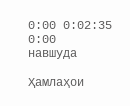0:00 0:02:35 0:00
навшуда

Ҳамлаҳои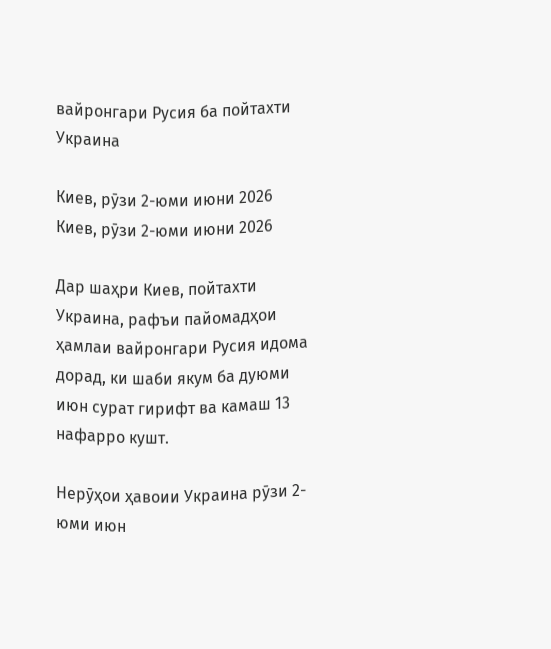вайронгари Русия ба пойтахти Украина

Киев, рӯзи 2-юми июни 2026
Киев, рӯзи 2-юми июни 2026

Дар шаҳри Киев, пойтахти Украина, рафъи пайомадҳои ҳамлаи вайронгари Русия идома дорад, ки шаби якум ба дуюми июн сурат гирифт ва камаш 13 нафарро кушт.

Нерӯҳои ҳавоии Украина рӯзи 2-юми июн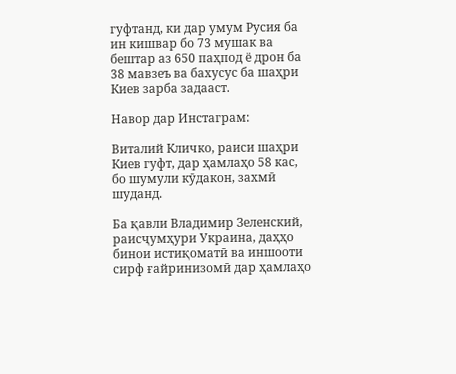гуфтанд, ки дар умум Русия ба ин кишвар бо 73 мушак ва бештар аз 650 паҳпод ё дрон ба 38 мавзеъ ва бахусус ба шаҳри Киев зарба задааст.

Навор дар Инстаграм:

Виталий Кличко, раиси шаҳри Киев гуфт, дар ҳамлаҳо 58 кас, бо шумули кӯдакон, захмӣ шуданд.

Ба қавли Владимир Зеленский, раисҷумҳури Украина, даҳҳо бинои истиқоматӣ ва иншооти сирф ғайринизомӣ дар ҳамлаҳо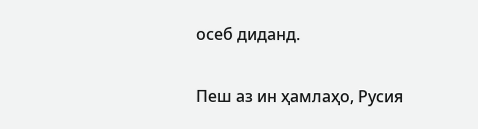осеб диданд.

Пеш аз ин ҳамлаҳо, Русия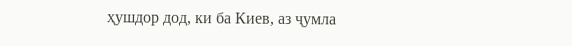ҳушдор дод, ки ба Киев, аз ҷумла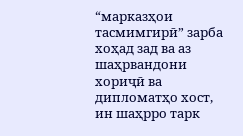“марказҳои тасмимгирӣ” зарба хоҳад зад ва аз шаҳрвандони хориҷӣ ва дипломатҳо хост, ин шаҳрро тарк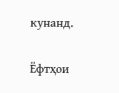кунанд.

Ёфтҳои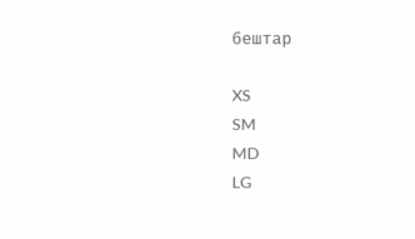бештар

XS
SM
MD
LG